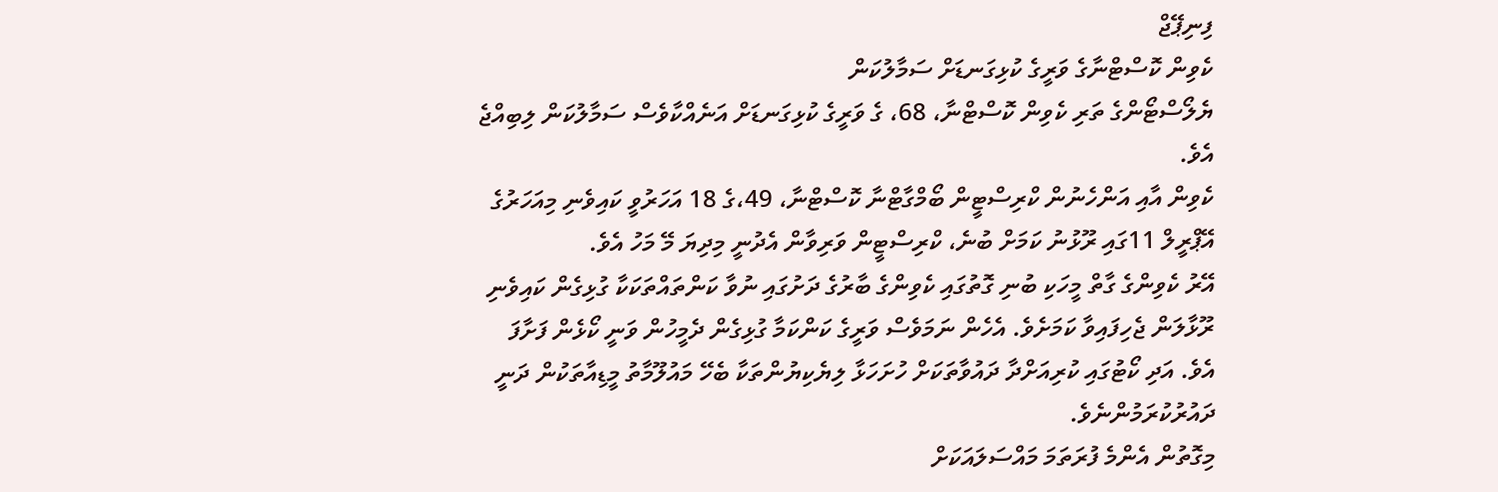ފިނިޕޭޖް
ކެވިން ކޮސްޓްނާގެ ވަރީގެ ކުޅިގަނޑަށް ސަމާލުކަން
ޔެލޯސްޓޯންގެ ތަރި ކެވިން ކޮސްޓްނާ، 68، ގެ ވަރީގެ ކުޅިގަނޑަށް އަނެއްކާވެސް ސަމާލުކަން ލިބިއްޖެ އެވެ.
ކެވިން އާއި އަންހެނުން ކްރިސްޓީން ބޯމްގާޓްނާ ކޮސްޓްނާ، 49،ގެ 18 އަހަރުވީ ކައިވެނި މިއަހަރުގެ އޭޕްރީލް 11ގައި ރޫޅުނު ކަމަށް ބުނެ، ކްރިސްޓީން ވަރިވާން އެދުނީ މިދިޔަ މޭ މަހު އެވެ.
އޭރު ކެވިންގެ ގާތް މީހަކި ބުނި ގޮތުގައި ކެވިންގެ ބާރުގެ ދަށުގައި ނުވާ ކަންތައްތަކަކާ ގުޅިގެން ކައިވެނި ރޫޅާލަން ޖެހިފައިވާ ކަމަށެވެ. އެހެން ނަމަވެސް ވަރީގެ ކަންކަމާ ގުޅިގެން ދެމީހުން ވަނީ ކޯޅެން ފަށާފަ އެވެ. އަދި ކޯޓުގައި ކުރިއަށްދާ ދައުވާތަކަށް ހުށަހަޅާ ލިޔެކިޔުންތަކާ ބެހޭ މައުލޫމާތު މީޑިއާތަކުން ދަނީ ދައުރުކުރަމުންނެވެ.
މިގޮތުން އެންމެ ފުރަތަމަ މައްސަލައަކަށް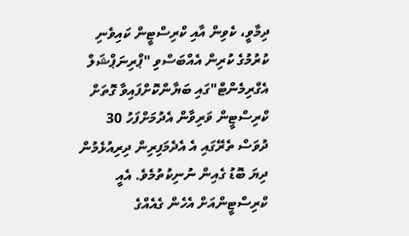ދިމާވީ، ކެވިން އާއި ކްރިސްޓީން ކައިވެނި ކުރުމުގެ ކުރިން އެއްބަސްވި "ޕްރިނަޕްޝަލް އެގްރިމެންޓް"ގައި ބަޔާންކޮށްފައިވާ ގޮތަށް ކްރިސްޓީން ވަރިވާން އެދުމަށްފަހު 30 ދުވަސް ތެރޭގައި އެ އެދެމަފިރިން ދިރިއުޅެމުން ދިޔަ ބޮޑު ގެއިން ނުނިކުތުމެވެ. އެއީ ކްރިސްޓީންއަށް އެހެން ގެއެއްގެ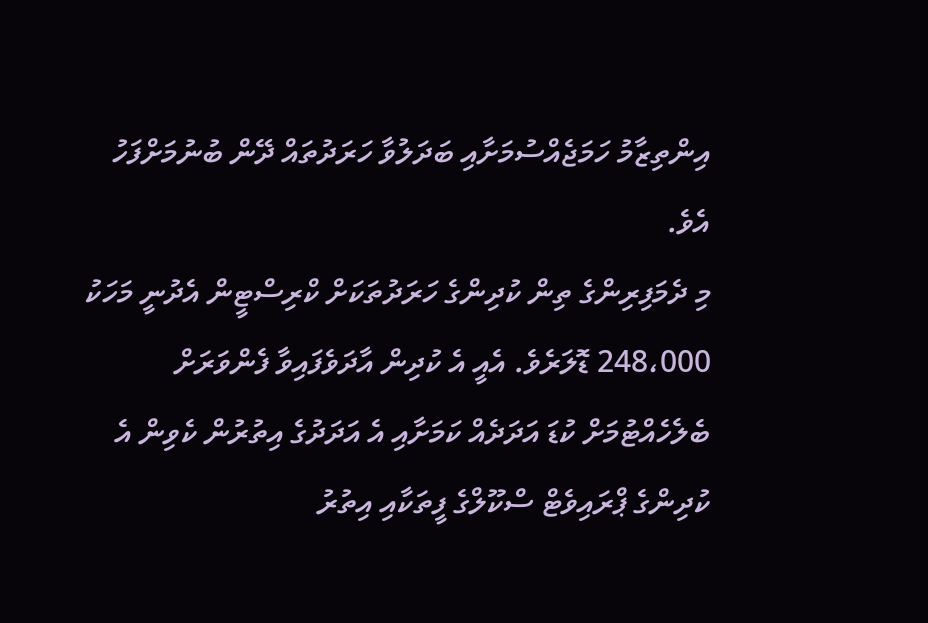އިންތިޒާމު ހަމަޖެއްސުމަށާއި ބަދަލުވާ ހަރަދުތައް ދޭން ބުނުމަށްފަހު އެވެ.
މި ދެމަފިރިންގެ ތިން ކުދިންގެ ހަރަދުތަކަށް ކްރިސްޓީން އެދުނީ މަހަކު 248،000 ޑޮލަރެވެ. އެއީ އެ ކުދިން އާދަވެފައިވާ ފެންވަރަށް ބެލެހެއްޓުމަށް ކުޑަ އަދަދެއް ކަމަށާއި އެ އަދަދުގެ އިތުރުން ކެވިން އެ ކުދިންގެ ޕްރައިވެޓް ސްކޫލްގެ ފީތަކާއި އިތުރު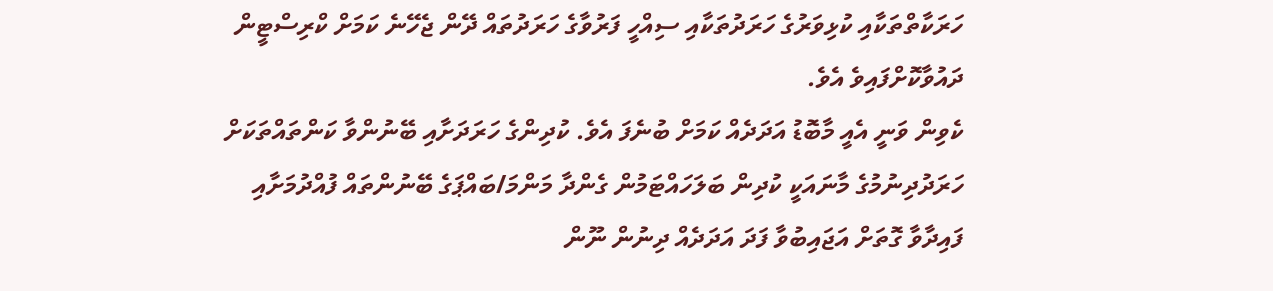ހަރަކާތްތަކާއި ކުޅިވަރުގެ ހަރަދުތަކާއި ސިއްހީ ފަރުވާގެ ހަރަދުތައް ދޭން ޖެހޭނެ ކަމަށް ކްރިސްޓީން ދައުވާކޮށްފައިވެ އެވެ.
ކެވިން ވަނީ އެއީ މާބޮޑު އަދަދެއް ކަމަށް ބުނެފަ އެވެ. ކުދިންގެ ހަރަދަށާއި ބޭނުންވާ ކަންތައްތަކަށް ހަރަދުދިނުމުގެ މާނައަކީ ކުދިން ބަލަހައްޓަމުން ގެންދާ މަންމަ/ބައްޕަގެ ބޭނުންތައް ފުއްދުމަށާއި ފައިދާވާ ގޮތަށް އަޖައިބުވާ ފަދަ އަދަދެއް ދިނުން ނޫން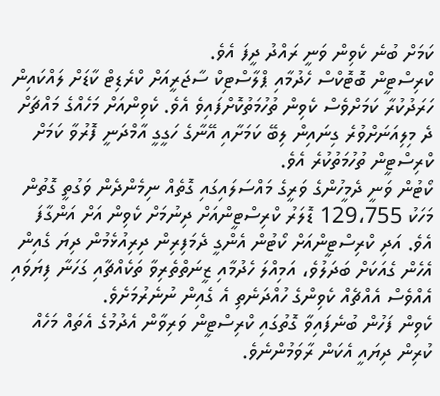ކަމަށް ބުނެ ކެވިން ވަނީ ރައްދު ދީފަ އެވެ.
ކްރިސްޓީން ބޮޓޮކްސް ހެދުމާއި ޕްލާސްޓިކް ސާޖަރީއަށް ކްރެޑިޓް ކާޑަށް ލައްކައިން ހަރަދުކުރާ ކަމަށްވެސް ކެވިން ތުހުމަތުކޮށްފައިވެ އެވެ. ކެވިންއަށް މަހެއްގެ މައްޗަށް ދެ މިލިއަނަށްވުރެ ގިނައިން ލިބޭ ކަމަށާއި އޭނާގެ ހަގީގީ އާމްދަނީ ފޮރުވާ ކަމަށް ކްރިސްޓީން ތުހުމަތުކުރެ އެވެ.
ކޯޓުން ވަނީ ދެމީހުންގެ ވަރީގެ މައްސަލައިގައި ގޮތެއް ނިމެންދެން ވަގުތީ ގޮތުން މަހަކު 129،755 ޑޮލަރު ކްރިސްޓީންއަށް ދިނުމަށް ކެވިން އަށް އަންގާފަ އެވެ. އަދި ކްރިސްޓީންއަށް ކޯޓުން އެންގީ ދެމަފިރިން ދިރިއުޅެމުން ދިޔަ ގެއިން އެހެން ގެއަކަށް ބަދަލުވެ، އަމިއްލަ ހެދުމާއި ޒީނަތްތެރިވާ ތަކެއްޗާއި ގަހަނާ ފިޔަވައި އެއްވެސް އެއްޗެއް ކެވިންގެ ހުއްދަނެތި އެ ގެއިން ނުނެރުމަށެވެ.
ކެވިން ފަހުން ބުނެފައިވާ ގޮތުގައި ކްރިސްޓީން ވަރިވާން އެދުމުގެ އެތައް މަހެއް ކުރިން ދިޔައީ އެކަން ރާވަމުންނެވެ.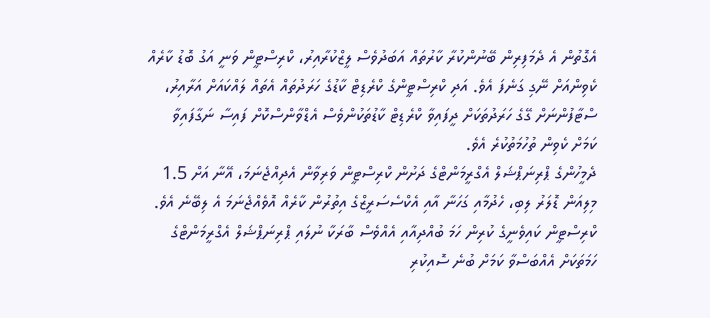އެގޮތުން އެ ދެމަފިރިން ބޭނުންކުރާ ކާރުތައް އަބަދުވެސް ލީޒްކުރާއިރު، ކްރިސްޓީން ވަނީ އަގު ބޮޑު ކާރެއް ކެވިންއަށް ނޭގި ގަނެފަ އެވެ. އަދި ކްރިސްޓީންގެ ކްރެޑިޓް ކާޑުގެ ހަރަދުތައް އެތައް ލައްކައަށް އަރާއިރު، ސްޓާފުންނަށް ގޭގެ ހަރަދުތަކަށް ދީފައިވާ ކްރެޑިޓް ކާޑުތަކުންވެސް އެޑްވާންސްކޮށް ފައިސާ ނަގާފައިވާ ކަމަށް ކެވިން ތުހުމަތުކުރެ އެވެ.
ދެމީހުންގެ ޕްރިނަޕްޝަލް އެގްރީމަންޓްގެ ދަށުން ކްރިސްޓީން ވަރިވާން އެދިއްޖެނަމަ، އޭނާ އަށް 1.5 މިލިއަން ޑޮލަރު ލިބި، ހެދުމާއި ގަހަނާ އާއި އެކްސެސަރީޒްގެ އިތުރުން ކާރެއް އޮވެއްޖެނަމަ އެ ލިބޭނެ އެވެ.
ކްރިސްޓީން ކައިވެނީގެ ކުރިން ހަމަ ބުއްދިއާއި އެއްވެސް ބާރަކާ ނުލައި ޕްރިނަޕްޝަލް އެގްރީމަންޓްގެ ހަމަތަކަށް އެއްބަސްވާ ކަމަށް ބުނެ ސޮއިކުރި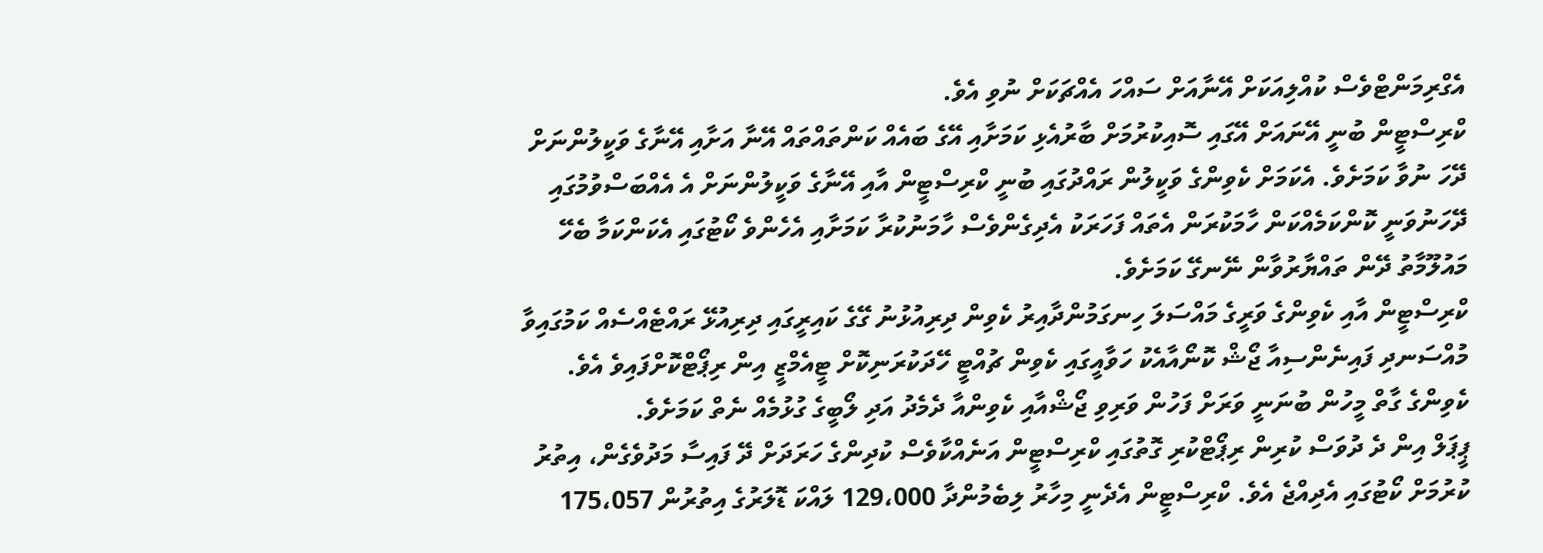އެގްރިމަންޓްވެސް ކުއްލިއަކަށް އޭނާއަށް ސައްހަ އެއްޗަކަށް ނުވި އެވެ.
ކްރިސްޓީން ބުނީ އޭނައަށް އޭގައި ސޮއިކުރުމަށް ބާރުއެޅި ކަމަށާއި އޭގެ ބައެއް ކަންތައްތައް އޭނާ އަށާއި އޭނާގެ ވަކީލުންނަށް ދޭހަ ނުވާ ކަމަށެވެ. އެކަމަށް ކެވިންގެ ވަކީލުން ރައްދުގައި ބުނީ ކްރިސްޓީން އާއި އޭނާގެ ވަކީލުންނަށް އެ އެއްބަސްވުމުގައި ދޭހަނުވަނީ ކޮންކަމެއްކަން ހާމަކުރަން އެތައް ފަހަރަކު އެދިގެންވެސް ހާމަނުކުރާ ކަމަށާއި އެހެންވެ ކޯޓުގައި އެކަންކަމާ ބެހޭ މައުލޫމާތު ދޭން ތައްޔާރުވާން ނޭނގޭ ކަމަށެވެ.
ކްރިސްޓީން އާއި ކެވިންގެ ވަރީގެ މައްސަލަ ހިނގަމުންދާއިރު ކެވިން ދިރިއުޅުނު ގޭގެ ކައިރީގައި ދިރިއުޅޭ ރައްޓެއްސެއް ކަމުގައިވާ މުއްސަނދި ފައިނެންސިއާ ޖޯޝް ކޮނޯއާއެކު ހަވާއީގައި ކެވިން ޗުއްޓީ ހޭދަކުރަނިކޮށް ޓީއެމްޒީ އިން ރިޕޯޓްކޮށްފައިވެ އެވެ. ކެވިންގެ ގާތް މީހުން ބުނަނީ ވަރަށް ފަހުން ވަރިވި ޖޯޝްއާއި ކެވިންއާ ދެމެދު އަދި ލޯބީގެ ގުޅުމެއް ނެތް ކަމަށެވެ.
ޕީޕަލް އިން ދެ ދުވަސް ކުރިން ރިޕޯޓްކުރި ގޮތުގައި ކްރިސްޓީން އަނެއްކާވެސް ކުދިންގެ ހަރަދަށް ދޭ ފައިސާ މަދުވެގެން، އިތުރު ކުރުމަށް ކޯޓުގައި އެދިއްޖެ އެވެ. ކްރިސްޓީން އެދެނީ މިހާރު ލިބެމުންދާ 129،000 ލައްކަ ޑޮލަރުގެ އިތުރުން 175،057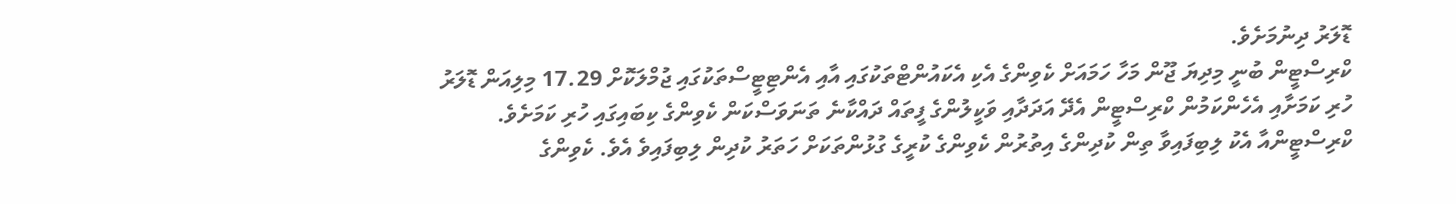ޑޮލަރު ދިނުމަށެވެ.
ކްރިސްޓީން ބުނީ މިދިޔަ ޖޫން މަހާ ހަމައަށް ކެވިންގެ އެކި އެކައުންޓްތަކުގައި އާއި އެންޓިޓީސްތަކުގައި ޖުމްލަކޮށް 17.29 މިލިއަން ޑޮލަރު ހުރި ކަމަށާއި އެހެންކަމުން ކްރިސްޓީން އެދޭ އަދަދާއި ވަކީލުންގެ ފީތައް ދައްކާނެ ތަނަވަސްކަން ކެވިންގެ ކިބައިގައި ހުރި ކަމަށެވެ.
ކްރިސްޓީންއާ އެކު ލިބިފައިވާ ތިން ކުދިންގެ އިތުރުން ކެވިންގެ ކުރީގެ ގުޅުންތަކަށް ހަތަރު ކުދިން ލިބިފައިވެ އެވެ. ކެވިންގެ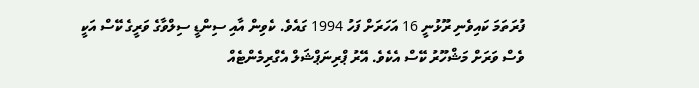ފުރަތަމަ ކައިވެނި ރޫޅުނީ 16 އަހަރަށް ފަހު 1994 ގައެވެ. ކެވިން އާއި ސިންޑީ ސިލްވާގެ ވަރީގެ ކޭސް އަކީ ވެސް ވަރަށް މަޝްހޫރު ކޭސް އެކެވެ. އޭރު ޕްރިނަޕްޝަލް އެގްރިމެންޓެއް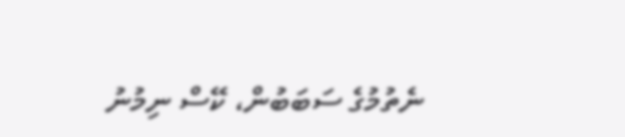ނެތުމުގެ ސަބަބުން، ކޭސް ނިމުނު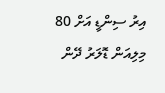އިރު ސިންޑީ އަށް 80 މިލިއަން ޑޮލަރު ދޭން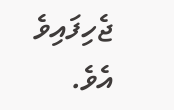ޖެހިފައިވެ އެވެ.